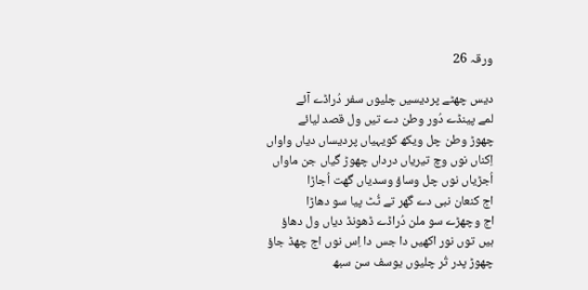ورقہ 26

دیس چھٹے پردیسیں چلیوں سفر دُراڈے آئے
لمے پینڈے دُور وطن دے تیں ول قصد لیائے
چھوڑ وطن چل ویکھ کویہیاں پردیساں دیاں واواں
اِکناں نوں وچ تیریاں درداں چھوڑ گیاں جن ماواں
اُجڑیاں نوں چل وساؤ وسدیاں گھت اُجاڑا
اج کنعان نبی دے گھر تے ٹُٹ پیا سو دھاڑا
اج وچھڑے سو ملن دُراڈے ڈھونڈ دیاں ول دھاؤ
ہیں توں نور اکھیں دا جس دا اِس نوں اج چھڈ جاؤ
چھوڑ پدر تُر چلیوں یوسف سن سبھ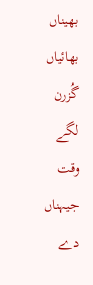بھیناں بھائیاں
گُزرن لگے وقت جیہناں دے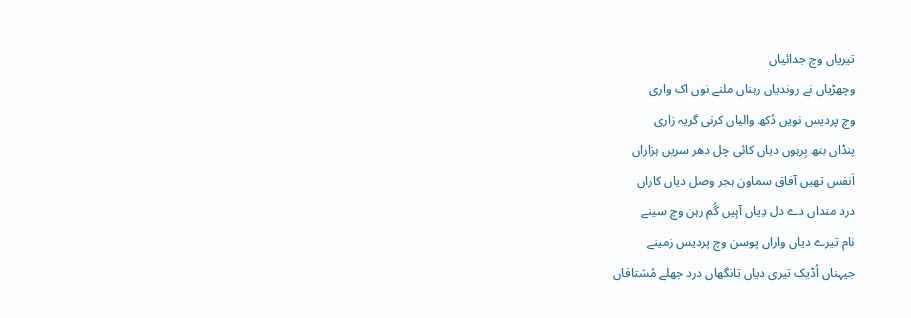تیریاں وچ جدائیاں
وچھڑیاں نے روندیاں رہناں ملنے نوں اک واری
وچ پردیس نویں دُکھ والیاں کرنی گریہ زاری
پنڈاں بنھ بِرہوں دیاں کائی چل دھر سریں ہزاراں
اَنفس تھیں آفاق سماون ہجر وصل دیاں کاراں
درد منداں دے دل دِیاں آہِیں گُم رہن وچ سینے
نام تیرے دیاں واراں پوسن وچ پردیس زمینے
جیہناں اُڈیک تیری دیاں تانگھاں درد جھلے مُشتاقاں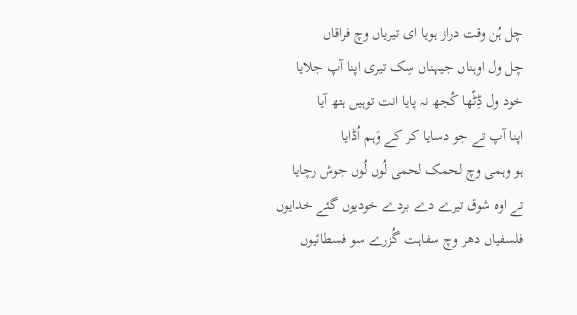چل ہُن وقت دراز ہویا ای تیریاں وچ فراقاں
چل ول اوہناں جیہناں سِک تیری اپنا آپ جلایا
خود ول ڈِٹّھا کُجھ نہ پایا انت توہیں ہتھ آیا
اپنا آپ تے جو دسایا کر کے وَہم اُڈایا
ہو وہمی وچ لحمک لحمی لُوں لُوں جوش رچایا
تے اوہ شوق تیرے دے بردے خودیوں گئے خدایوں
فلسفیاں دھر وچ سفاہت گُزرے سو فسطائیوں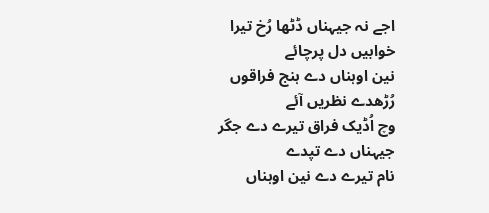اجے نہ جیہناں ڈٹھا رُخ تیرا خوابیں دل پرچائے
نین اوہناں دے ہنج فراقوں رُڑھدے نظریں آئے
وچ اُڈیک فراق تیرے دے جگر جیہناں دے تپدے
نام تیرے دے نین اوہناں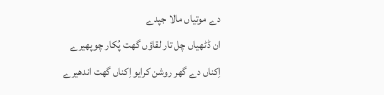دے موتیاں مالا جپدے
ان ڈٹھیاں چل تار لقاؤں گھت پُکار چوپھیرے
اِکناں دے گھر روشن کرایو اِکناں گھت اندھیرے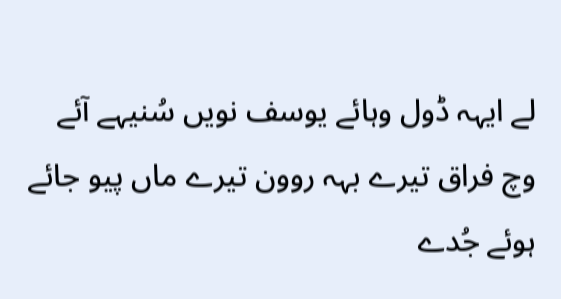لے ایہہ ڈول وہائے یوسف نویں سُنیہے آئے
وچ فراق تیرے بہہ روون تیرے ماں پیو جائے
ہوئے جُدے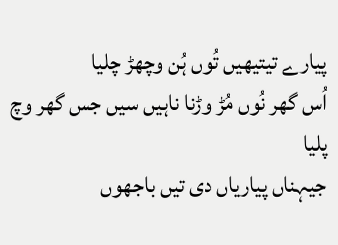پیارے تیتیھیں تُوں ہُن وچھڑ چلیا
اُس گھر نُوں مُڑ وڑنا ناہیں سیں جس گھر وچ پلیا
جیہناں پیاریاں دی تیں باجھوں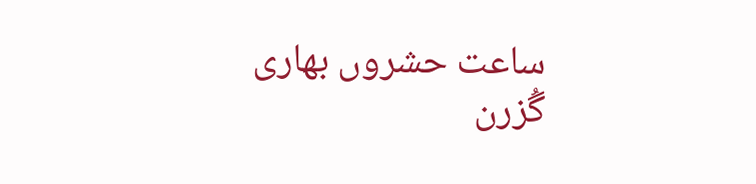ساعت حشروں بھاری
گُزرن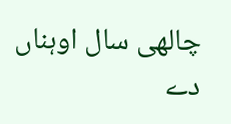چالھی سال اوہناں دے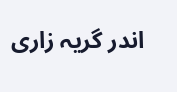اندر گریہ زاری